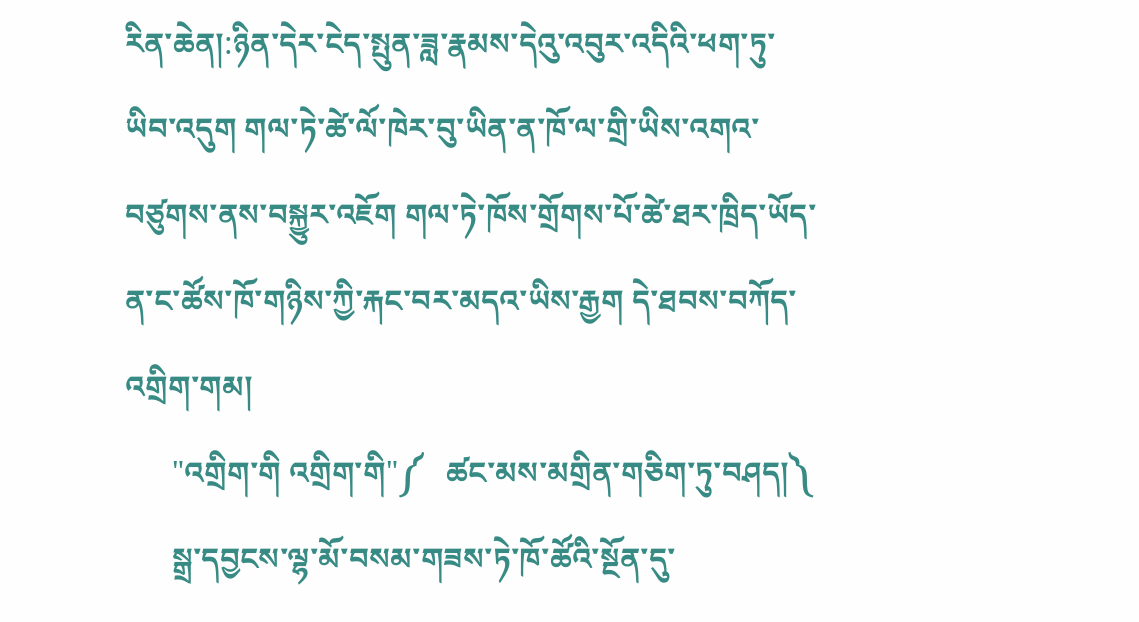རིན་ཆེན།:ཉིན་དེར་ངེད་སྤུན་ཟླ་རྣམས་དེའུ་འབུར་འདིའི་ཕག་ཏུ་ཡིབ་འདུག གལ་ཏེ་ཚེ་ལོ་ཁེར་བུ་ཡིན་ན་ཁོ་ལ་གྲི་ཡིས་འགའ་བཙུགས་ནས་བསྐྱུར་འཇོག གལ་ཏེ་ཁོས་གྲོགས་པོ་ཚེ་ཐར་ཁྲིད་ཡོད་ན་ང་ཚོས་ཁོ་གཉིས་ཀྱི་རྐང་བར་མདའ་ཡིས་རྒྱག དེ་ཐབས་བཀོད་འགྲིག་གམ།
      "འགྲིག་གི འགྲིག་གི"༼   ཚང་མས་མགྲིན་གཅིག་ཏུ་བཤད།༽
      སྒྲ་དབྱངས་ལྷ་མོ་བསམ་གཟས་ཏེ་ཁོ་ཚོའི་སྔོན་དུ་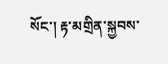སོང་། རྟ་མགྲིན་སྐྱབས་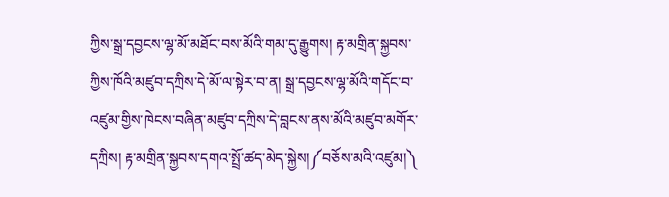ཀྱིས་སྒྲ་དབྱངས་ལྷ་མོ་མཐོང་བས་མོའི་གམ་དུ་རྒྱུགས། རྟ་མགྲིན་སྐྱབས་ཀྱིས་ཁོའི་མཛུབ་དཀྲིས་དེ་མོ་ལ་སྟེར་བ་ན། སྒྲ་དབྱངས་ལྷ་མོའི་གདོང་བ་འཛུམ་གྱིས་ཁེངས་བཞིན་མཛུབ་དཀྲིས་དེ་བླངས་ནས་མོའི་མཛུབ་མགོར་དཀྲིས། རྟ་མགྲིན་སྐྱབས་དགའ་སྤྲོ་ཚད་མེད་སྐྱེས།༼བཅོས་མའི་འཛུམ།༽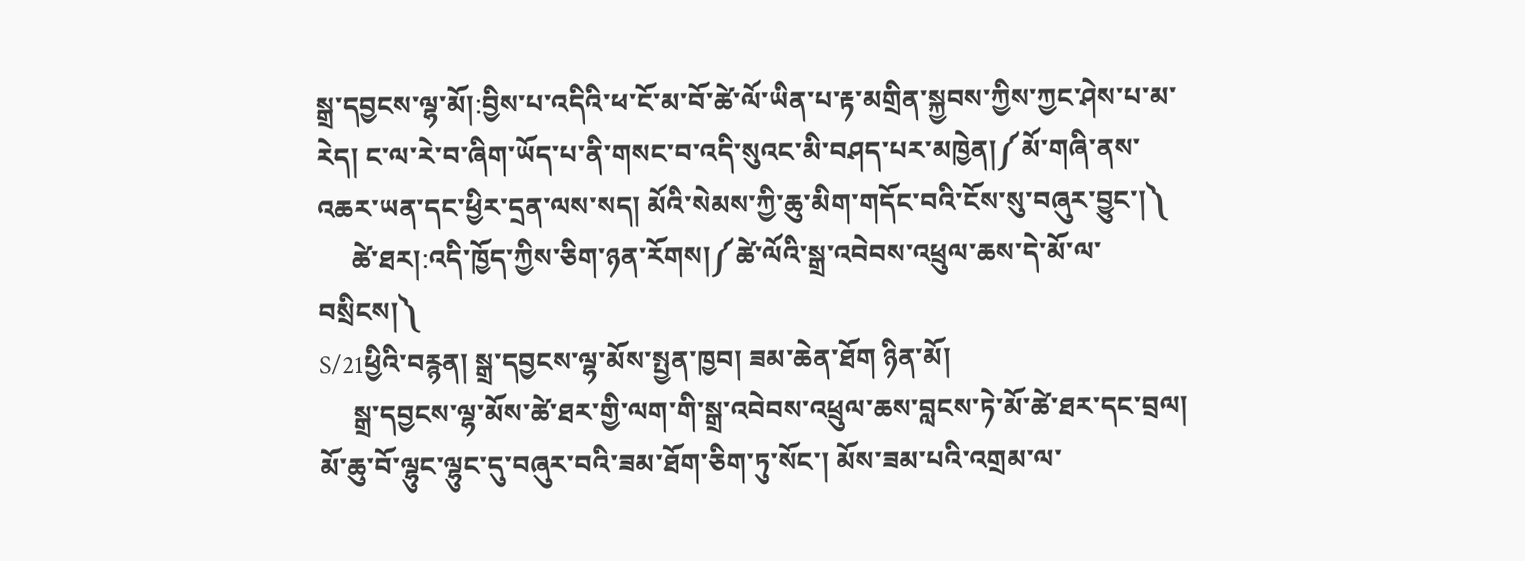སྒྲ་དབྱངས་ལྷ་མོ།:བྱིས་པ་འདིའི་ཕ་ངོ་མ་བོ་ཚེ་ལོ་ཡིན་པ་རྟ་མགྲིན་སྐྱབས་ཀྱིས་ཀྱང་ཤེས་པ་མ་རེད། ང་ལ་རེ་བ་ཞིག་ཡོད་པ་ནི་གསང་བ་འདི་སུའང་མི་བཤད་པར་མཁྱེན།༼མོ་གཞི་ནས་འཆར་ཡན་དང་ཕྱིར་དྲན་ལས་སད། མོའི་སེམས་ཀྱི་ཆུ་མིག་གདོང་བའི་ངོས་སུ་བཞུར་བྱུང་།༽
     ཚེ་ཐར།:འདི་ཁྱོད་ཀྱིས་ཅིག་ཉན་རོགས།༼ཚེ་ལོའི་སྒྲ་འབེབས་འཕྲུལ་ཆས་དེ་མོ་ལ་བསྲིངས།༽
S/21ཕྱིའི་བརྙན། སྒྲ་དབྱངས་ལྷ་མོས་སྤྱན་ཁྱབ། ཟམ་ཆེན་ཐོག ཉིན་མོ།
     སྒྲ་དབྱངས་ལྷ་མོས་ཚེ་ཐར་གྱི་ལག་གི་སྒྲ་འབེབས་འཕྲུལ་ཆས་བླངས་ཏེ་མོ་ཚེ་ཐར་དང་བྲལ།
མོ་ཆུ་བོ་ལྷུང་ལྷུང་དུ་བཞུར་བའི་ཟམ་ཐོག་ཅིག་ཏུ་སོང་། མོས་ཟམ་པའི་འགྲམ་ལ་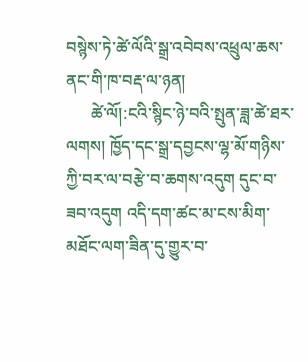བསྙེས་ཏེ་ཚེ་ལོའི་སྒྲ་འབེབས་འཕྲུལ་ཆས་ནང་གི་ཁ་བརྡ་ལ་ཉན།
      ཚེ་ལོ།:ངའི་སྙིང་ཉེ་བའི་སྤུན་ཟླ་ཚེ་ཐར་ལགས། ཁྱོད་དང་སྒྲ་དབྱངས་ལྷ་མོ་གཉིས་ཀྱི་བར་ལ་བརྩེ་བ་ཆགས་འདུག དུང་བ་ཟབ་འདུག འདི་དག་ཚང་མ་ངས་མིག་མཐོང་ལག་ཟིན་དུ་གྱུར་བ་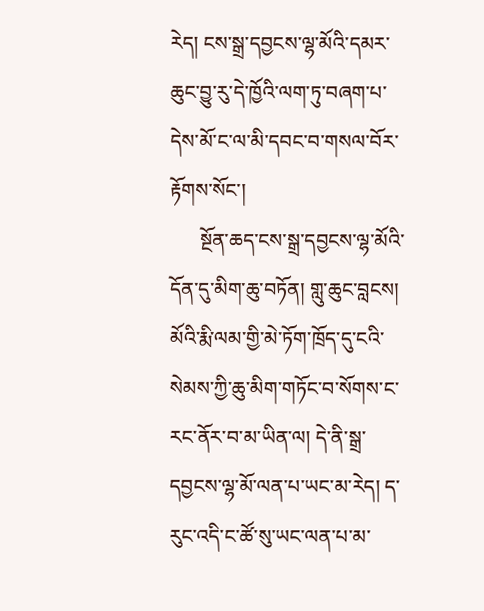རེད། ངས་སྒྲ་དབྱངས་ལྷ་མོའི་དམར་ཆུང་བྱུ་རུ་དེ་ཁྱོའི་ལག་ཏུ་བཞག་པ་དེས་མོ་ང་ལ་མི་དབང་བ་གསལ་བོར་རྟོགས་སོང་།
      སྔོན་ཆད་ངས་སྒྲ་དབྱངས་ལྷ་མོའི་དོན་དུ་མིག་ཆུ་བཏོན། གླུ་ཆུང་བླངས། མོའི་རྨི་ལམ་གྱི་མེ་ཏོག་ཁྲོད་དུ་ངའི་སེམས་ཀྱི་ཆུ་མིག་གཏོང་བ་སོགས་ང་རང་ནོར་བ་མ་ཡིན་ལ། དེ་ནི་སྒྲ་དབྱངས་ལྷ་མོ་ལན་པ་ཡང་མ་རེད། ད་རུང་འདི་ང་ཚོ་སུ་ཡང་ལན་པ་མ་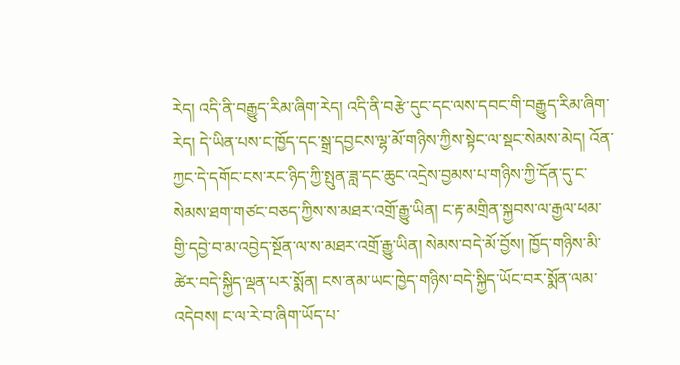རེད། འདི་ནི་བརྒྱུད་རིམ་ཞིག་རེད། འདི་ནི་བརྩེ་དུང་དང་ལས་དབང་གི་བརྒྱུད་རིམ་ཞིག་རེད། དེ་ཡིན་པས་ང་ཁྱོད་དང་སྒྲ་དབྱངས་ལྷ་མོ་གཉིས་ཀྱིས་སྟེང་ལ་སྡང་སེམས་མེད། འོན་ཀྱང་དེ་དགོང་ངས་རང་ཉིད་ཀྱི་སྤུན་ཟླ་དང་ཆུང་འདྲེས་བྱམས་པ་གཉིས་ཀྱི་དོན་དུ་ང་སེམས་ཐག་གཙང་བཅད་ཀྱིས་ས་མཐར་འགྲོ་རྒྱུ་ཡིན། ང་རྟ་མགྲིན་སྐྱབས་ལ་རྒྱལ་ཕམ་གྱི་དབྱེ་བ་མ་འབྱེད་སྔོན་ལ་ས་མཐར་འགྲོ་རྒྱུ་ཡིན། སེམས་བདེ་མོ་བྱོས། ཁྱོད་གཉིས་མི་ཚེར་བདེ་སྐྱིད་ལྡན་པར་སྨོན། ངས་ནམ་ཡང་ཁྱེད་གཉིས་བདེ་སྐྱིད་ཡོང་བར་སྨོན་ལམ་འདེབས། ང་ལ་རེ་བ་ཞིག་ཡོད་པ་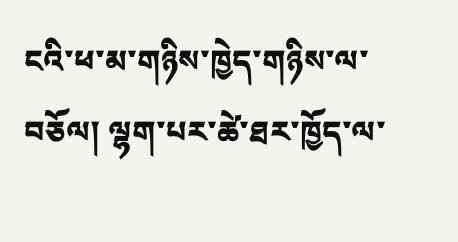ངའི་ཕ་མ་གཉིས་ཁྱེད་གཉིས་ལ་བཅོལ། ལྷག་པར་ཚེ་ཐར་ཁྱོད་ལ་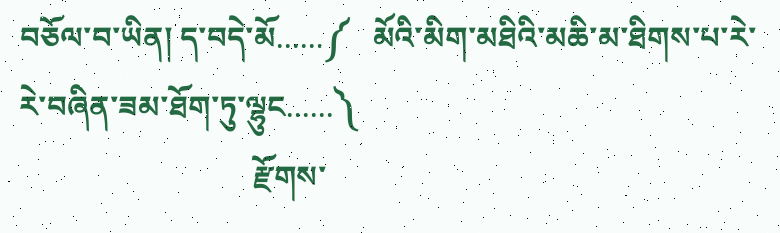བཅོལ་བ་ཡིན། ད་བདེ་མོ......༼   མོའི་མིག་མཐིའི་མཆི་མ་ཐིགས་པ་རེ་རེ་བཞིན་ཟམ་ཐོག་ཏུ་ལྷུང......༽
                              རྫོགས་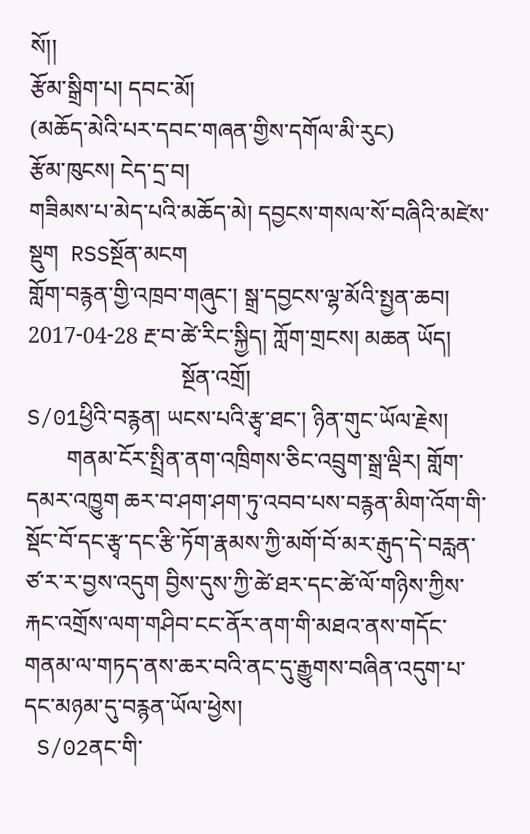སོ།།
རྩོམ་སྒྲིག་པ། དབང་མོ།
(མཆོད་མེའི་པར་དབང་གཞན་གྱིས་དགོལ་མི་རུང)
རྩོམ་ཁུངས། ངེད་དྲ་བ།
གཟིམས་པ་མེད་པའི་མཆོད་མེ། དབྱངས་གསལ་སོ་བཞིའི་མཛེས་སྡུག  RSSསྔོན་མངག
གློག་བརྙན་གྱི་འཁྲབ་གཞུང་། སྒྲ་དབྱངས་ལྷ་མོའི་སྤྱན་ཆབ།
2017-04-28 རྔ་བ་ཚེ་རིང་སྐྱིད། ཀློག་གྲངས། མཆན ཡོད།
                           སྔོན་འགྲོ།
S/01ཕྱིའི་བརྙན། ཡངས་པའི་རྩྭ་ཐང་། ཉིན་གུང་ཡོལ་རྗེས།
       གནམ་ངོར་སྤྲིན་ནག་འཁྲིགས་ཅིང་འབྲུག་སྒྲ་ལྡིར། གློག་དམར་འཁྱུག ཆར་བ་ཤག་ཤག་ཏུ་འབབ་པས་བརྙན་མིག་འོག་གི་སྡོང་བོ་དང་རྩྭ་དང་རྩི་ཏོག་རྣམས་ཀྱི་མགོ་བོ་མར་རྒུད་དེ་བརླན་ཙ་ར་ར་བྱས་འདུག བྱིས་དུས་ཀྱི་ཚེ་ཐར་དང་ཚེ་ལོ་གཉིས་ཀྱིས་རྐང་འགྲོས་ལག་གཤིབ་ངང་ནོར་ནག་གི་མཐའ་ནས་གདོང་གནམ་ལ་གཏད་ནས་ཆར་བའི་ནང་དུ་རྒྱུགས་བཞིན་འདུག་པ་དང་མཉམ་དུ་བརྙན་ཡོལ་ཕྱེས།
 S/02ནང་གི་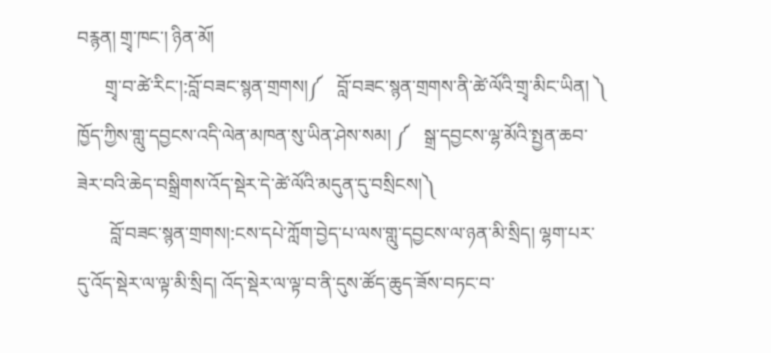བརྙན། གྲྭ་ཁང་། ཉིན་མོ།
      གྲྭ་བ་ཚེ་རིང་།:བློ་བཟང་སྙན་གྲགས།༼   བློ་བཟང་སྙན་གྲགས་ནི་ཚེ་ལོའི་གྲྭ་མིང་ཡིན། ༽ ཁྱོད་ཀྱིས་གླུ་དབྱངས་འདི་ལེན་མཁན་སུ་ཡིན་ཤེས་སམ། ༼   སྒྲ་དབྱངས་ལྷ་མོའི་སྤྱན་ཆབ་ཟེར་བའི་ཆེད་བསྒྲིགས་འོད་སྡེར་དེ་ཚེ་ལོའི་མདུན་དུ་བསྲིངས།༽
       བློ་བཟང་སྙན་གྲགས།:ངས་དཔེ་ཀློག་བྱེད་པ་ལས་གླུ་དབྱངས་ལ་ཉན་མི་སྲིད། ལྷག་པར་དུ་འོད་སྡེར་ལ་ལྟ་མི་སྲིད། འོད་སྡེར་ལ་ལྟ་བ་ནི་དུས་ཚོད་ཆུད་ཟོས་བཏང་བ་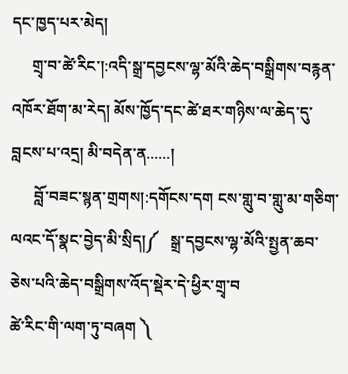དང་ཁྱད་པར་མེད།
     གྲྭ་བ་ཚེ་རིང་།:འདི་སྒྲ་དབྱངས་ལྷ་མོའི་ཆེད་བསྒྲིགས་བརྙན་འཁོར་ཐོག་མ་རེད། མོས་ཁྱོད་དང་ཚེ་ཐར་གཉིས་ལ་ཆེད་དུ་བླངས་པ་འདྲ། མི་བདེན་ན......།
      བློ་བཟང་སྙན་གྲགས།:དགོངས་དག ངས་གླུ་བ་གླུ་མ་གཅིག་ལའང་དོ་སྣང་བྱེད་མི་སྲིད།༼   སྒྲ་དབྱངས་ལྷ་མོའི་སྤྱན་ཆབ་ཅེས་པའི་ཆེད་བསྒྲིགས་འོད་སྡེར་དེ་ཕྱིར་གྲྭ་བ
ཚེ་རིང་གི་ལག་ཏུ་བཞག ༽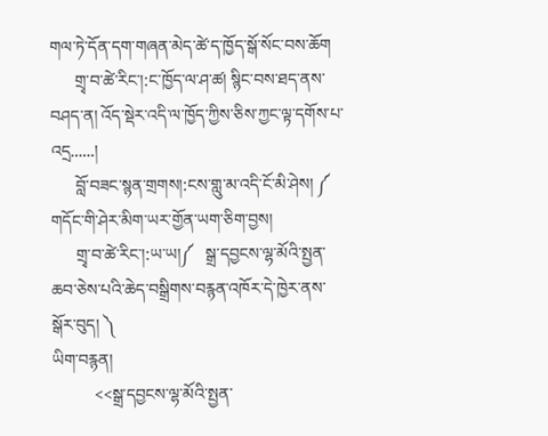གལ་ཏེ་དོན་དག་གཞན་མེད་ཚེ་ད་ཁྱོད་སྒོ་སོང་བས་ཆོག
      གྲྭ་བ་ཚེ་རིང་།:ང་ཁྱོད་ལ་ཤ་ཚ། སྙིང་བས་ཐད་ནས་བཤད་ན། འོད་སྡེར་འདི་ལ་ཁྱོད་ཀྱིས་ཅིས་ཀྱང་ལྟ་དགོས་པ་འདྲ......།
      བློ་བཟང་སྙན་གྲགས།:ངས་གླུ་མ་འདི་ངོ་མི་ཤེས། ༼   གདོང་གི་ཤེར་མིག་ཡར་གྱོན་ཡག་ཅིག་བྱས།
      གྲྭ་བ་ཚེ་རིང་།:ཡ་ཡ།༼   སྒྲ་དབྱངས་ལྷ་མོའི་སྤྱན་ཆབ་ཅེས་པའི་ཆེད་བསྒྲིགས་བརྙན་འཁོར་དེ་ཁྱེར་ནས་སྒོར་བུད། ༽
ཡིག་བརྙན།
          <<སྒྲ་དབྱངས་ལྷ་མོའི་སྤྱན་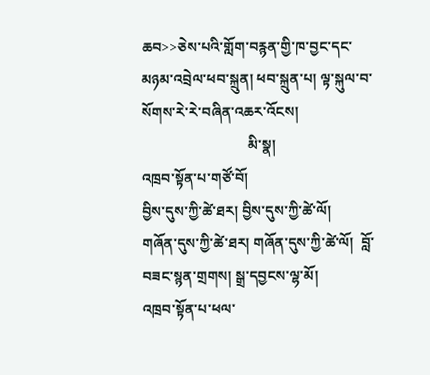ཆབ>>ཅེས་པའི་གློག་བརྙན་གྱི་ཁ་བྱང་དང་མཉམ་འབྲེལ་ཕབ་སྐྲུན། ཕབ་སྐྲུན་པ། ལྟ་སྐུལ་བ་སོགས་རེ་རེ་བཞིན་འཆར་འོངས།
                             མི་སྣ།
འཁྲབ་སྟོན་པ་གཙོ་བོ།
བྱིས་དུས་ཀྱི་ཚེ་ཐར། བྱིས་དུས་ཀྱི་ཚེ་ལོ།
གཞོན་དུས་ཀྱི་ཚེ་ཐར། གཞོན་དུས་ཀྱི་ཚེ་ལོ།  བློ་བཟང་སྙན་གྲགས། སྒྲ་དབྱངས་ལྷ་མོ།
འཁྲབ་སྟོན་པ་ཕལ་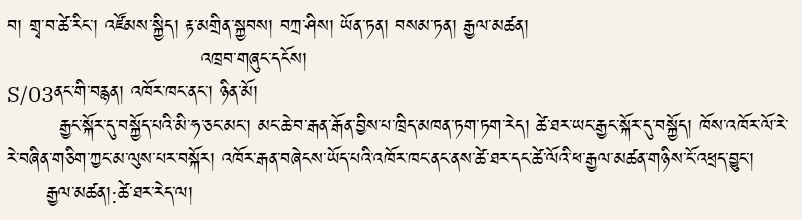བ། གྲྭ་བ་ཚེ་རིང་། འཛོམས་སྐྱིད། རྟ་མགྲིན་སྐྱབས། བཀྲ་ཤིས། ཡོན་ཏན། བསམ་ཏན། རྒྱལ་མཚན།
                              འཁྲབ་གཞུང་དངོས།
S/03ནང་གི་བརྙན། འཁོར་ཁང་ནང་། ཉིན་མོ།
        རྒྱང་སྐོར་དུ་བསྐྱོད་པའི་མི་ཧ་ཅང་མང་། མང་ཆེ་བ་རྒན་རྒོན་བྱིས་པ་ཁྲིད་མཁན་ཏག་ཏག་རེད། ཚེ་ཐར་ཡང་རྒྱང་སྐོར་དུ་བསྐྱོད། ཁོས་འཁོར་ལོ་རེ་རེ་བཞིན་གཅིག་ཀྱང་མ་ལུས་པར་བསྐོར། འཁོར་རྒན་བཞེངས་ཡོད་པའི་འཁོར་ཁང་ནང་ནས་ཚེ་ཐར་དང་ཚེ་ལོའི་ཕ་རྒྱལ་མཚན་གཉིས་ངོ་འཕྲད་བྱུང་།
      རྒྱལ་མཚན།:ཚེ་ཐར་རེད་ལ།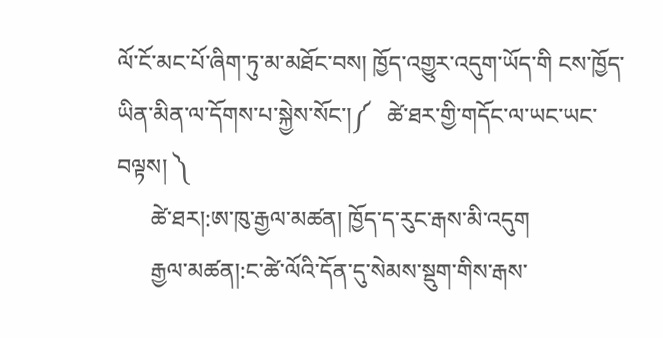ལོ་ངོ་མང་པོ་ཞིག་ཏུ་མ་མཐོང་བས། ཁྱོད་འགྱུར་འདུག་ཡོད་གི ངས་ཁྱོད་ཡིན་མིན་ལ་དོགས་པ་སྐྱེས་སོང་།༼   ཚེ་ཐར་གྱི་གདོང་ལ་ཡང་ཡང་བལྟས། ༽
      ཚེ་ཐར།:ཨ་ཁུ་རྒྱལ་མཚན། ཁྱོད་ད་རུང་རྒས་མི་འདུག
      རྒྱལ་མཚན།:ང་ཚེ་ལོའི་དོན་དུ་སེམས་སྡུག་གིས་རྒས་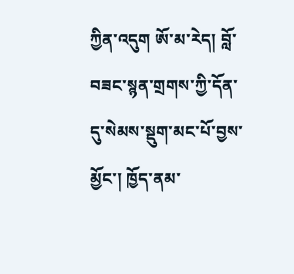ཀྱིན་འདུག ཨོ་མ་རེད། བློ་བཟང་སྙན་གྲགས་ཀྱི་དོན་དུ་སེམས་སྡུག་མང་པོ་བྱས་མྱོང་། ཁྱོད་ནམ་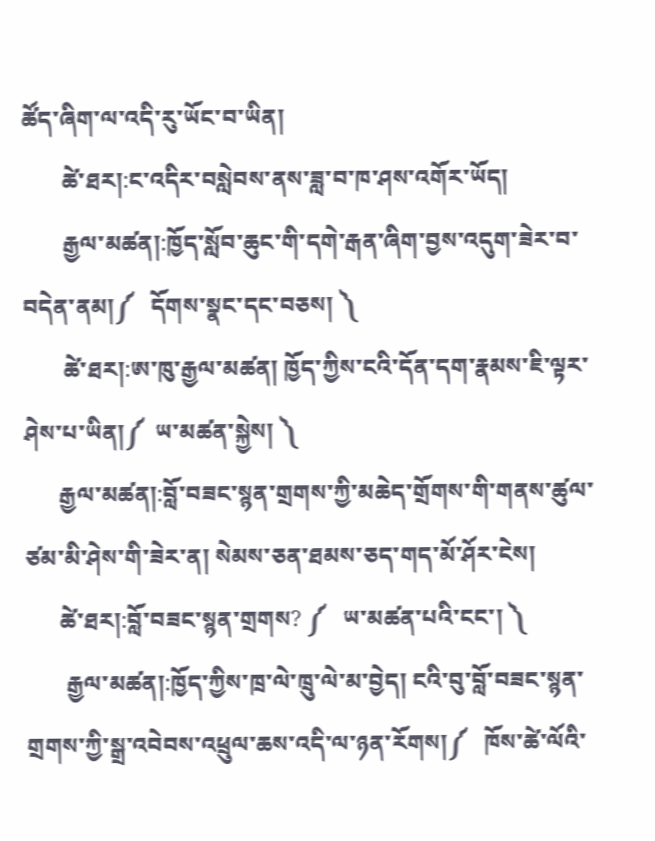ཚོད་ཞིག་ལ་འདི་རུ་ཡོང་བ་ཡིན།
       ཚེ་ཐར།:ང་འདིར་བསླེབས་ནས་ཟླ་བ་ཁ་ཤས་འགོར་ཡོད།
       རྒྱལ་མཚན།:ཁྱོད་སློབ་ཆུང་གི་དགེ་རྒན་ཞིག་བྱས་འདུག་ཟེར་བ་བདེན་ནམ།༼   དོགས་སྣང་དང་བཅས། ༽
       ཚེ་ཐར།:ཨ་ཁུ་རྒྱལ་མཚན། ཁྱོད་ཀྱིས་ངའི་དོན་དག་རྣམས་ཇི་ལྟར་ཤེས་པ་ཡིན།༼  ཡ་མཚན་སྐྱེས། ༽
      རྒྱལ་མཚན།:བློ་བཟང་སྙན་གྲགས་ཀྱི་མཆེད་གྲོགས་གི་གནས་ཚུལ་ཙམ་མི་ཤེས་གི་ཟེར་ན། སེམས་ཅན་ཐམས་ཅད་གད་མོ་ཤོར་ངེས།
      ཚེ་ཐར།:བློ་བཟང་སྙན་གྲགས? ༼   ཡ་མཚན་པའི་ངང་། ༽
       རྒྱལ་མཚན།:ཁྱོད་ཀྱིས་ཁྲ་ལེ་ཁྲུ་ལེ་མ་བྱེད། ངའི་བུ་བློ་བཟང་སྙན་གྲགས་ཀྱི་སྒྲ་འབེབས་འཕྲུལ་ཆས་འདི་ལ་ཉན་རོགས།༼   ཁོས་ཚེ་ལོའི་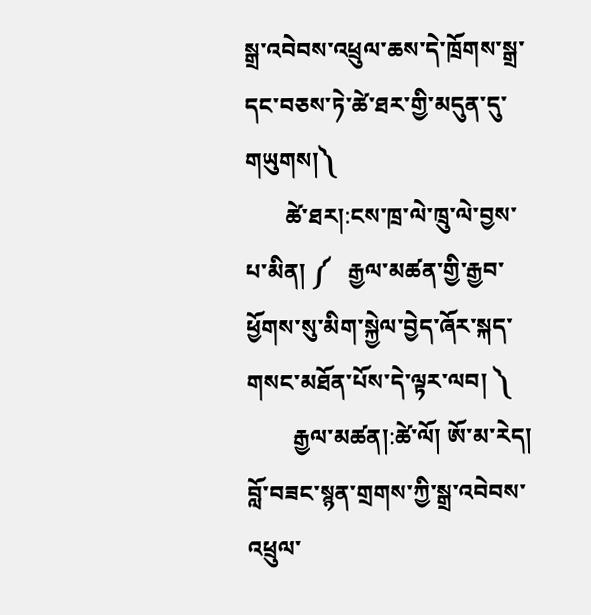སྒྲ་འབེབས་འཕྲུལ་ཆས་དེ་ཁྲོགས་སྒྲ་དང་བཅས་ཏེ་ཚེ་ཐར་གྱི་མདུན་དུ་གཡུགས།༽
       ཚེ་ཐར།:ངས་ཁྲ་ལེ་ཁྲུ་ལེ་བྱས་པ་མིན། ༼   རྒྱལ་མཚན་གྱི་རྒྱབ་ཕྱོགས་སུ་མིག་སྐྱེལ་བྱེད་ཞོར་སྐད་གསང་མཐོན་པོས་དེ་ལྟར་ལབ། ༽
        རྒྱལ་མཚན།:ཚེ་ལོ། ཨོ་མ་རེད། བློ་བཟང་སྙན་གྲགས་ཀྱི་སྒྲ་འབེབས་འཕྲུལ་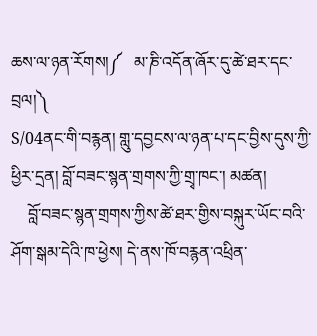ཆས་ལ་ཉན་རོགས།༼   མ་ཎི་འདོན་ཞོར་དུ་ཚེ་ཐར་དང་བྲལ།༽
S/04ནང་གི་བརྙན། གླུ་དབྱངས་ལ་ཉན་པ་དང་བྱིས་དུས་ཀྱི་ཕྱིར་དྲན། བློ་བཟང་སྙན་གྲགས་ཀྱི་གྲྭ་ཁང་། མཚན།
    བློ་བཟང་སྙན་གྲགས་ཀྱིས་ཚེ་ཐར་གྱིས་བསྐུར་ཡོང་བའི་ཤོག་སྒམ་དེའི་ཁ་ཕྱེས། དེ་ནས་ཁོ་བརྙན་འཕྲིན་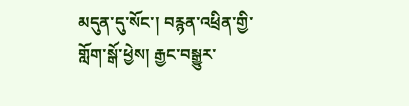མདུན་དུ་སོང་། བརྙན་འཕྲིན་གྱི་གློག་སྒོ་ཕྱེས། རྒྱང་བསྒྱུར་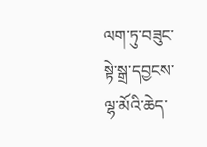ལག་ཏུ་བཟུང་སྟེ་སྒྲ་དབྱངས་ལྷ་མོའི་ཆེད་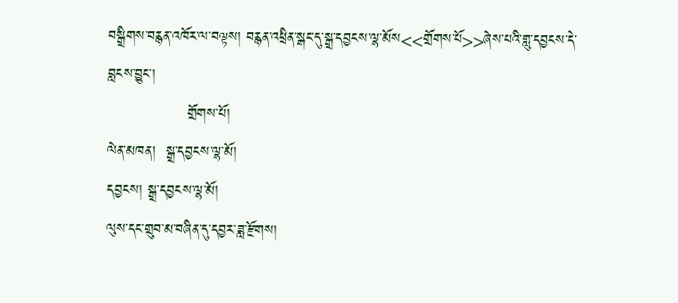བསྒྲིགས་བརྙན་འཁོར་ལ་བལྟས། བརྙན་འཕྲིན་སྒང་དུ་སྒྲ་དབྱངས་ལྷ་མོས<<གྲོགས་པོ>>ཞེས་པའི་གླུ་དབྱངས་དེ་བླངས་བྱུང་།
                གྲོགས་པོ།
ལེན་མཁན།  སྒྲ་དབྱངས་ལྷ་མོ།
དབྱངས། སྒྲ་དབྱངས་ལྷ་མོ།
ལུས་དང་གྲུབ་མ་བཞིན་དུ་དབྱར་ཟླ་རྫོགས།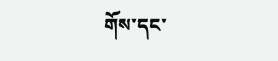གོས་དང་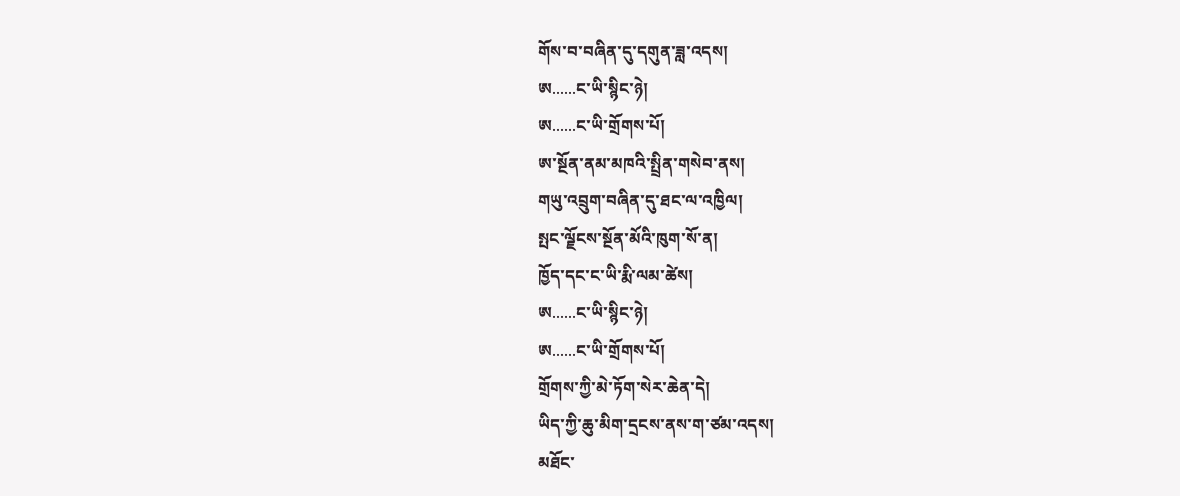གོས་བ་བཞིན་དུ་དགུན་ཟླ་འདས།
ཨ......ང་ཡི་སྙིང་ཉེ།
ཨ......ང་ཡི་གྲོགས་པོ།
ཨ་སྔོན་ནམ་མཁའི་སྤྲིན་གསེབ་ནས།
གཡུ་འབྲུག་བཞིན་དུ་ཐང་ལ་འཁྱིལ།
སྤང་ལྗོངས་སྔོན་མོའི་ཁུག་སོ་ན།
ཁྱོད་དང་ང་ཡི་རྨི་ལམ་ཚེས།
ཨ......ང་ཡི་སྙིང་ཉེ།
ཨ......ང་ཡི་གྲོགས་པོ།
གྲོགས་ཀྱི་མེ་ཏོག་སེར་ཆེན་དེ།
ཡིད་ཀྱི་ཆུ་མིག་དྲངས་ནས་ག་ཙམ་འདས།
མཐོང་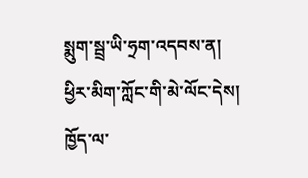སྨུག་སྦྲ་ཡི་ཧྲག་འདབས་ན།
ཕྱིར་མིག་ཀློང་གི་མེ་ལོང་དེས།
ཁྱོད་ལ་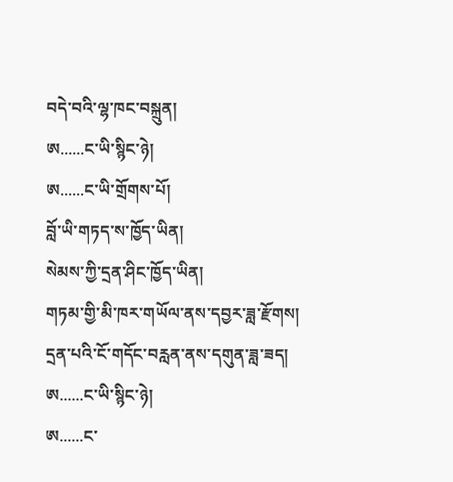བདེ་བའི་ལྷ་ཁང་བསྐྲུན།
ཨ......ང་ཡི་སྙིང་ཉེ།
ཨ......ང་ཡི་གྲོགས་པོ།
བློ་ཡི་གཏད་ས་ཁྱོད་ཡིན།
སེམས་ཀྱི་དྲན་ཤིང་ཁྱོད་ཡིན།
གཏམ་གྱི་མི་ཁར་གཡོལ་ནས་དབྱར་ཟླ་རྫོགས།
དྲན་པའི་ངོ་གདོང་བརླན་ནས་དགུན་ཟླ་ཟད།
ཨ......ང་ཡི་སྙིང་ཉེ།
ཨ......ང་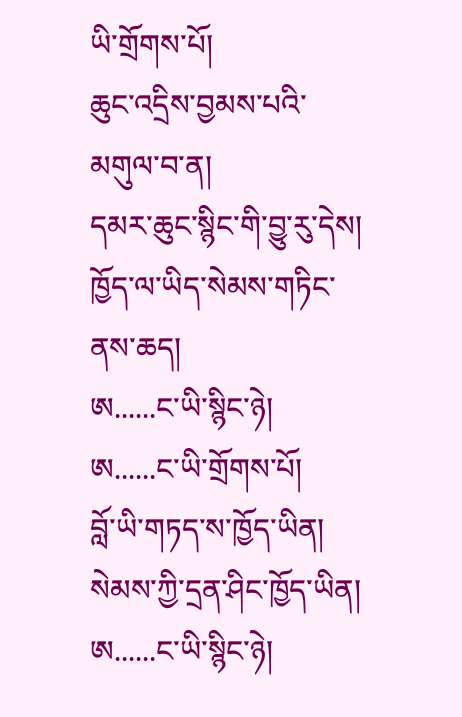ཡི་གྲོགས་པོ།
ཆུང་འདྲིས་བྱམས་པའི་མགུལ་བ་ན།
དམར་ཆུང་སྙིང་གི་བྱུ་རུ་དེས།
ཁྱོད་ལ་ཡིད་སེམས་གཏིང་ནས་ཆད།
ཨ......ང་ཡི་སྙིང་ཉེ།
ཨ......ང་ཡི་གྲོགས་པོ།
བློ་ཡི་གཏད་ས་ཁྱོད་ཡིན།
སེམས་ཀྱི་དྲན་ཤིང་ཁྱོད་ཡིན།
ཨ......ང་ཡི་སྙིང་ཉེ།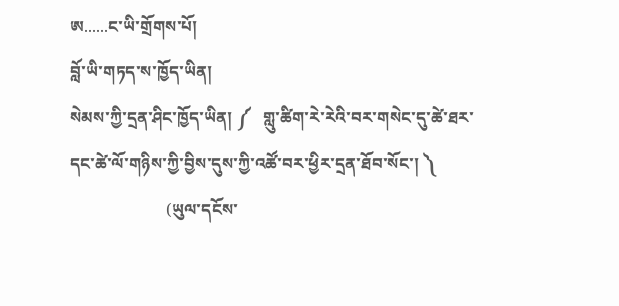ཨ......ང་ཡི་གྲོགས་པོ།
བློ་ཡི་གཏད་ས་ཁྱོད་ཡིན།
སེམས་ཀྱི་དྲན་ཤིང་ཁྱོད་ཡིན། ༼   གླུ་ཚིག་རེ་རེའི་བར་གསེང་དུ་ཚེ་ཐར་དང་ཚེ་ལོ་གཉིས་ཀྱི་བྱིས་དུས་ཀྱི་འཚོ་བར་ཕྱིར་དྲན་ཐོབ་སོང་། ༽
                       (ཡུལ་དངོས་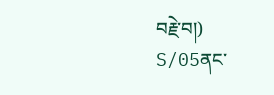བརྗེ་བ།)
S/05ནང་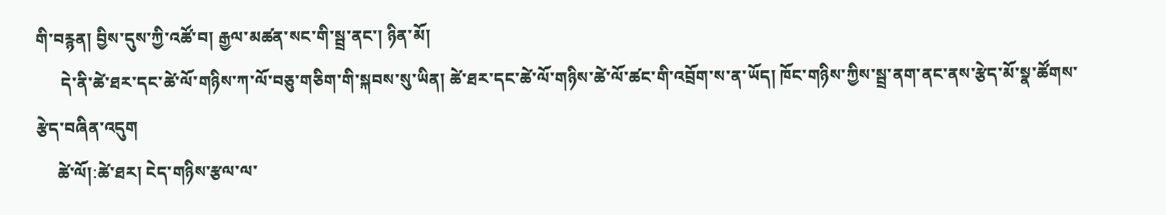གི་བརྙན། བྱིས་དུས་ཀྱི་འཚོ་བ། རྒྱལ་མཚན་སང་གི་སྦྲ་ནང་། ཉིན་མོ།
      དེ་ནི་ཚེ་ཐར་དང་ཚེ་ལོ་གཉིས་ཀ་ལོ་བཅུ་གཅིག་གི་སྐབས་སུ་ཡིན། ཚེ་ཐར་དང་ཚེ་ལོ་གཉིས་ཚེ་ལོ་ཚང་གི་འབྲོག་ས་ན་ཡོད། ཁོང་གཉིས་ཀྱིས་སྦྲ་ནག་ནང་ནས་རྩེད་མོ་སྣ་ཚོགས་རྩེད་བཞིན་འདུག
     ཚེ་ལོ།:ཚེ་ཐར། ངེད་གཉིས་རྩལ་ལ་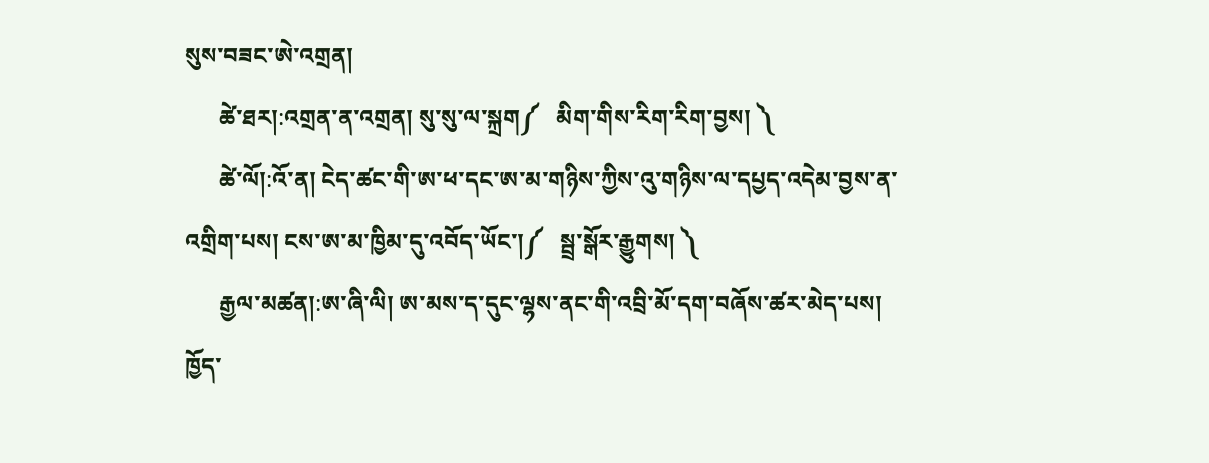སུས་བཟང་ཨེ་འགྲན།
      ཚེ་ཐར།:འགྲན་ན་འགྲན། སུ་སུ་ལ་སྐྲག༼   མིག་གིས་རིག་རིག་བྱས། ༽
      ཚེ་ལོ།:འོ་ན། ངེད་ཚང་གི་ཨ་ཕ་དང་ཨ་མ་གཉིས་ཀྱིས་འུ་གཉིས་ལ་དཔྱད་འདེམ་བྱས་ན་འགྲིག་པས། ངས་ཨ་མ་ཁྱིམ་དུ་འབོད་ཡོང་།༼   སྦྲ་སྒོར་རྒྱུགས། ༽
      རྒྱལ་མཚན།:ཨ་ཞི་ལི། ཨ་མས་ད་དུང་ལྷས་ནང་གི་འབྲི་མོ་དག་བཞོས་ཚར་མེད་པས། ཁྱོད་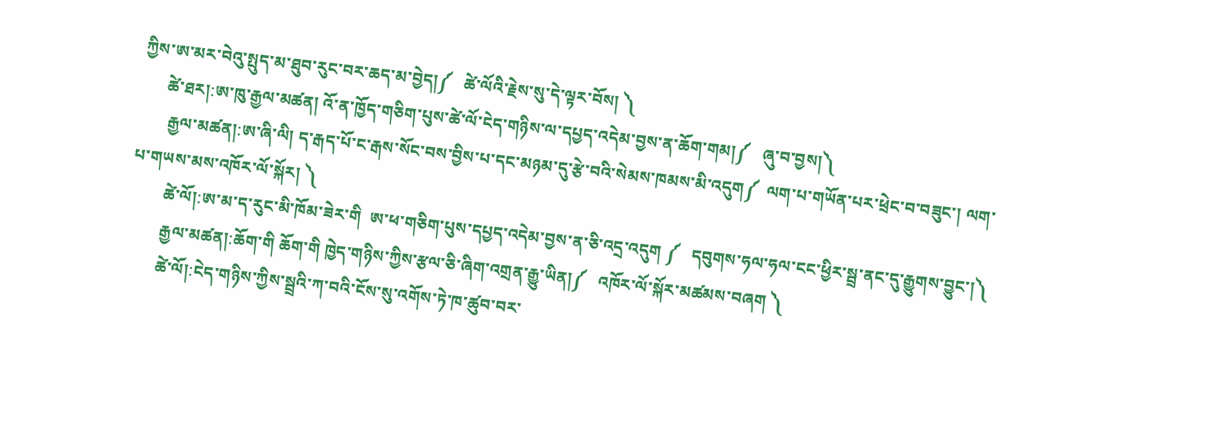ཀྱིས་ཨ་མར་བེའུ་སྤུད་མ་ཐུབ་རུང་བར་ཆད་མ་བྱེད།༼   ཚེ་ལོའི་རྗེས་སུ་དེ་ལྟར་བོས། ༽
      ཚེ་ཐར།:ཨ་ཁུ་རྒྱལ་མཚན། འོ་ན་ཁྱོད་གཅིག་པུས་ཚེ་ལོ་ངེད་གཉིས་ལ་དཔྱད་འདེམ་བྱས་ན་ཆོག་གམ།༼   ཞུ་བ་བྱས།༽
       རྒྱལ་མཚན།:ཨ་ཞི་ལི། ད་རྒད་པོ་ང་རྒས་སོང་བས་བྱིས་པ་དང་མཉམ་དུ་རྩེ་བའི་སེམས་ཁམས་མི་འདུག༼  ལག་པ་གཡོན་པར་ཕྲེང་བ་བཟུང་། ལག་པ་གཡས་མས་འཁོར་ལོ་སྐོར། ༽
        ཚེ་ལོ།:ཨ་མ་ད་རུང་མི་ཁོམ་ཟེར་གི  ཨ་ཕ་གཅིག་པུས་དཔྱད་འདེམ་བྱས་ན་ཅི་འདྲ་འདུག ༼   དབུགས་ཧལ་ཧལ་ངང་ཕྱིར་སྦྲ་ནང་དུ་རྒྱུགས་བྱུང་།༽
        རྒྱལ་མཚན།:ཆོག་གི ཆོག་གི ཁྱེད་གཉིས་ཀྱིས་རྩལ་ཅི་ཞིག་འགྲན་རྒྱུ་ཡིན།༼   འཁོར་ལོ་སྐོར་མཚམས་བཞག ༽
        ཚེ་ལོ།:ངེད་གཉིས་ཀྱིས་སྦྲའི་ཀ་བའི་ངོས་སུ་འགོས་ཏེ་ཁ་ཚུབ་བར་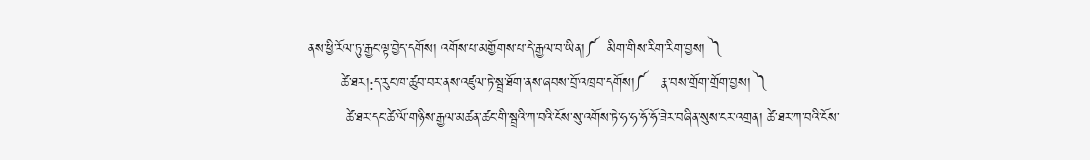ནས་ཕྱི་རོལ་ཏུ་རྒྱང་ལྟ་བྱེད་དགོས། འགོས་པ་མགྱོགས་པ་དེ་རྒྱལ་བ་ཡིན།༼  མིག་གིས་རིག་རིག་བྱས། ༽
       ཚེ་ཐར།:ད་རུང་ཁ་ཚུབ་བར་ནས་འཛུལ་ཏེ་སྦྲ་ཐོག་ནས་ཞབས་བྲོ་འཁྲབ་དགོས།༼   རྣ་བས་གྲོག་གྲོག་བྱས། ༽
        ཚེ་ཐར་དང་ཚེ་ལོ་གཉིས་རྒྱལ་མཚན་ཚང་གི་སྦྲའི་ཀ་བའི་ངོས་སུ་འགོས་ཏེ་ཧ་ཧ་ཧོ་ཧོ་ཟེར་བཞིན་སུས་ངར་འགྲན། ཚེ་ཐར་ཀ་བའི་ངོས་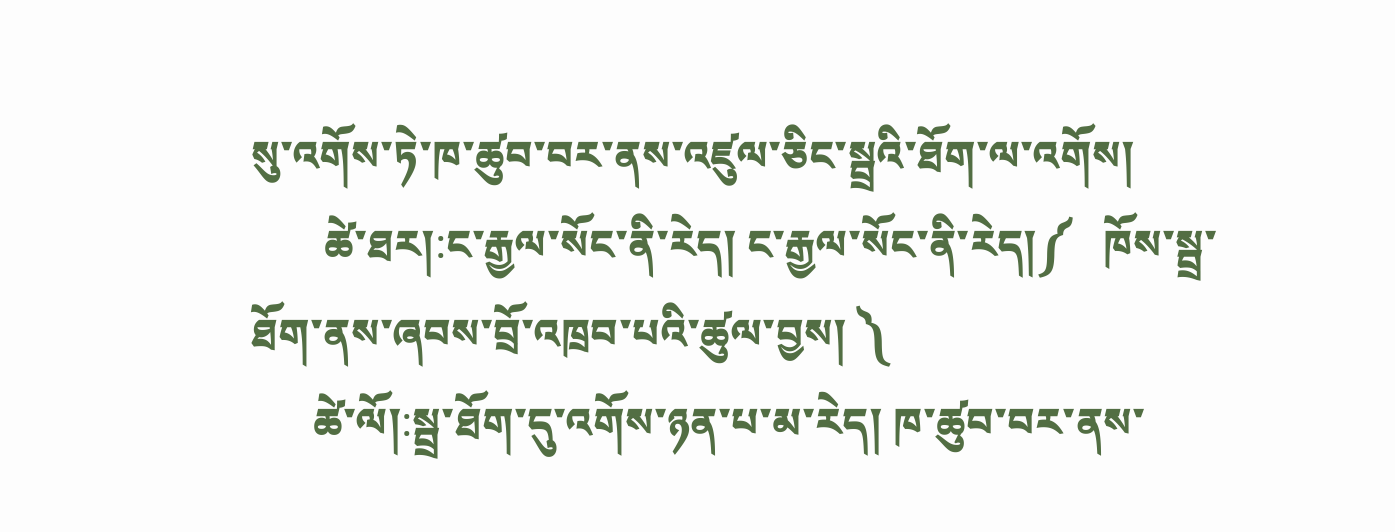སུ་འགོས་ཏེ་ཁ་ཚུབ་བར་ནས་འཛུལ་ཅིང་སྦྲའི་ཐོག་ལ་འགོས།
       ཚེ་ཐར།:ང་རྒྱལ་སོང་ནི་རེད། ང་རྒྱལ་སོང་ནི་རེད།༼   ཁོས་སྦྲ་ཐོག་ནས་ཞབས་བྲོ་འཁྲབ་པའི་ཚུལ་བྱས། ༽
      ཚེ་ལོ།:སྦྲ་ཐོག་དུ་འགོས་ཉན་པ་མ་རེད། ཁ་ཚུབ་བར་ནས་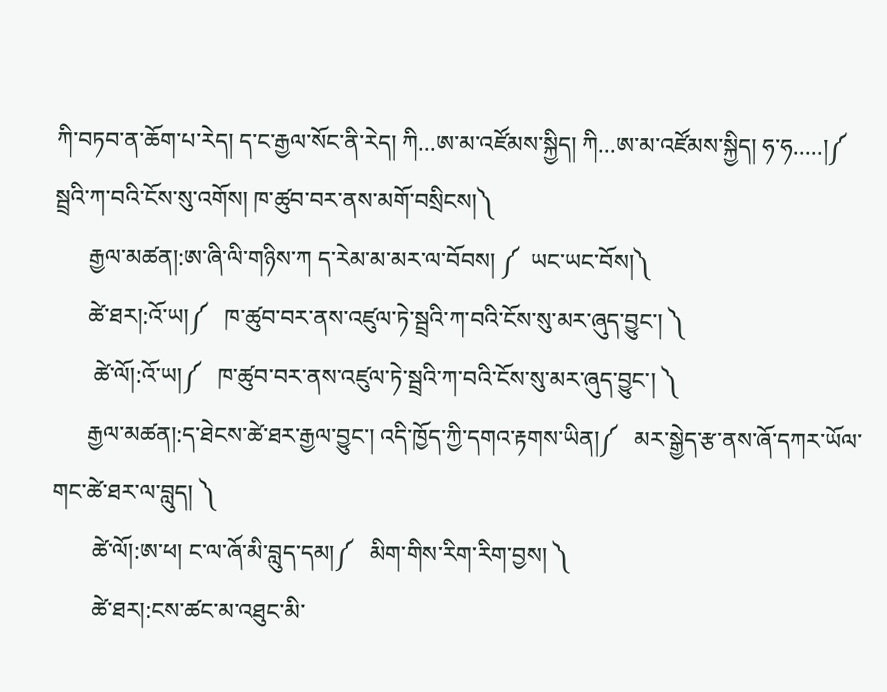ཀི་བཏབ་ན་ཆོག་པ་རེད། ད་ང་རྒྱལ་སོང་ནི་རེད། ཀི...ཨ་མ་འཛོམས་སྐྱིད། ཀི...ཨ་མ་འཛོམས་སྐྱིད། ཧ་ཧ.....།༼  སྦྲའི་ཀ་བའི་ངོས་སུ་འགོས། ཁ་ཚུབ་བར་ནས་མགོ་བསྲིངས།༽
      རྒྱལ་མཚན།:ཨ་ཞི་ལི་གཉིས་ཀ ད་རེམ་མ་མར་ལ་བོབས། ༼  ཡང་ཡང་བོས།༽
      ཚེ་ཐར།:འོ་ཡ།༼   ཁ་ཚུབ་བར་ནས་འཛུལ་ཏེ་སྦྲའི་ཀ་བའི་ངོས་སུ་མར་ཞུད་བྱུང་། ༽
       ཚེ་ལོ།:འོ་ཡ།༼   ཁ་ཚུབ་བར་ནས་འཛུལ་ཏེ་སྦྲའི་ཀ་བའི་ངོས་སུ་མར་ཞུད་བྱུང་། ༽
      རྒྱལ་མཚན།:ད་ཐེངས་ཚེ་ཐར་རྒྱལ་བྱུང་། འདི་ཁྱོད་ཀྱི་དགའ་རྟགས་ཡིན།༼   མར་སྒྱེད་རྩ་ནས་ཞོ་དཀར་ཡོལ་གང་ཚེ་ཐར་ལ་བླུད། ༽
       ཚེ་ལོ།:ཨ་ཕ། ང་ལ་ཞོ་མི་བླུད་དམ།༼   མིག་གིས་རིག་རིག་བྱས། ༽
       ཚེ་ཐར།:ངས་ཚང་མ་འཐུང་མི་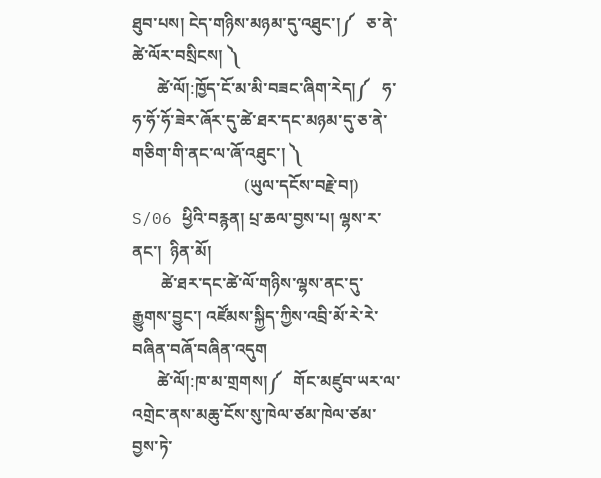ཐུབ་པས། ངེད་གཉིས་མཉམ་དུ་འཐུང་།༼   ཅ་ནེ་ཚེ་ལོར་བསྲིངས། ༽
      ཚེ་ལོ།:ཁྱོད་ངོ་མ་མི་བཟང་ཞིག་རེད།༼   ཧ་ཧ་ཧོ་ཧོ་ཟེར་ཞོར་དུ་ཚེ་ཐར་དང་མཉམ་དུ་ཅ་ནེ་གཅིག་གི་ནང་ལ་ཞོ་འཐུང་། ༽
                           (ཡུལ་དངོས་བརྗེ་བ།)
S/06 ཕྱིའི་བརྙན། པྲ་ཆལ་བྱས་པ། ལྷས་ར་ནང་།  ཉིན་མོ།
       ཚེ་ཐར་དང་ཚེ་ལོ་གཉིས་ལྷས་ནང་དུ་རྒྱུགས་བྱུང་། འཛོམས་སྐྱིད་ཀྱིས་འབྲི་མོ་རེ་རེ་བཞིན་བཞོ་བཞིན་འདུག
      ཚེ་ལོ།:ཁ་མ་གྲགས།༼   གོང་མཛུབ་ཡར་ལ་འགྲེང་ནས་མཆུ་ངོས་སུ་ཁེལ་ཙམ་ཁེལ་ཙམ་བྱས་ཏེ་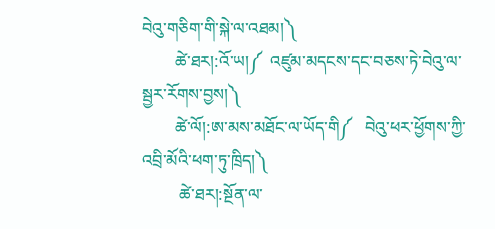བེའུ་གཅིག་གི་སྐེ་ལ་འཐམ།༽
        ཚེ་ཐར།:འོ་ཡ།༼  འཛུམ་མདངས་དང་བཅས་ཏེ་བེའུ་ལ་སྦྱར་རོགས་བྱས།༽
        ཚེ་ལོ།:ཨ་མས་མཐོང་ལ་ཡོད་གི༼   བེའུ་ཕར་ཕྱོགས་ཀྱི་འབྲི་མོའི་ཕག་ཏུ་ཁྲིད།༽
         ཚེ་ཐར།:སྔོན་ལ་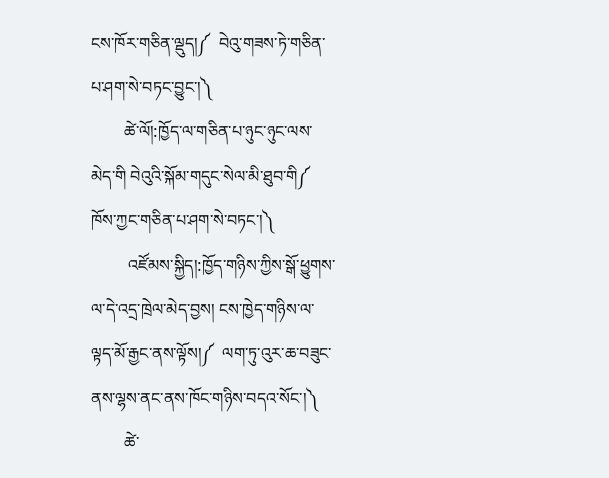ངས་ཁོར་གཅིན་ལྡུད།༼  བེའུ་གཟས་ཏེ་གཅིན་པ་ཤག་སེ་བཏང་བྱུང་།༽
        ཚེ་ལོ།:ཁྱོད་ལ་གཅིན་པ་ཉུང་ཉུང་ལས་མེད་གི བེའུའི་སྐོམ་གདུང་སེལ་མི་ཐུབ་གི༼   ཁོས་ཀྱང་གཅིན་པ་ཤག་སེ་བཏང་།༽
         འཛོམས་སྐྱིད།:ཁྱོད་གཉིས་ཀྱིས་སྒོ་ཕྱུགས་ལ་དེ་འདྲ་ཁྲེལ་མེད་བྱས། ངས་ཁྱེད་གཉིས་ལ་ལྟད་མོ་རྒྱང་ནས་ལྟོས།༼  ལག་ཏུ་འུར་ཆ་བཟུང་ནས་ལྷས་ནང་ནས་ཁོང་གཉིས་བདའ་སོང་།༽
        ཚེ་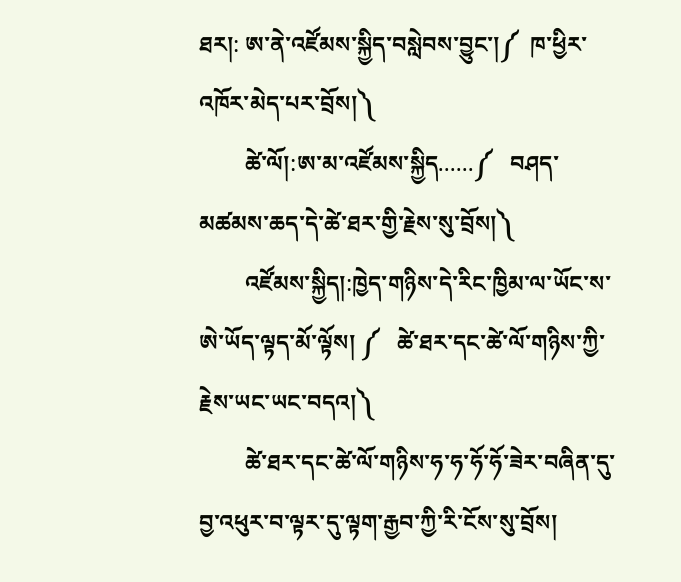ཐར།: ཨ་ནེ་འཛོམས་སྐྱིད་བསླེབས་བྱུང་།༼  ཁ་ཕྱིར་འཁོར་མེད་པར་བྲོས།༽
        ཚེ་ལོ།:ཨ་མ་འཛོམས་སྐྱིད......༼   བཤད་མཚམས་ཆད་དེ་ཚེ་ཐར་གྱི་རྗེས་སུ་བྲོས།༽
        འཛོམས་སྐྱིད།:ཁྱེད་གཉིས་དེ་རིང་ཁྱིམ་ལ་ཡོང་ས་ཨེ་ཡོད་ལྟད་མོ་ལྟོས། ༼   ཚེ་ཐར་དང་ཚེ་ལོ་གཉིས་ཀྱི་རྗེས་ཡང་ཡང་བདའ།༽
        ཚེ་ཐར་དང་ཚེ་ལོ་གཉིས་ཧ་ཧ་ཧོ་ཧོ་ཟེར་བཞིན་དུ་བྱ་འཕུར་བ་ལྟར་དུ་ལྟག་རྒྱབ་ཀྱི་རི་ངོས་སུ་བྲོས།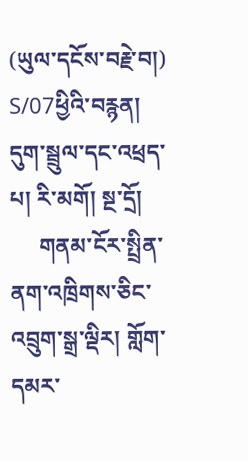(ཡུལ་དངོས་བརྗེ་བ།)
S/07ཕྱིའི་བརྙན། དུག་སྦྲུལ་དང་འཕྲད་པ། རི་མགོ། སྔ་དྲོ།
     གནམ་ངོར་སྤྲིན་ནག་འཁྲིགས་ཅིང་འབྲུག་སྒྲ་ལྡིར། གློག་དམར་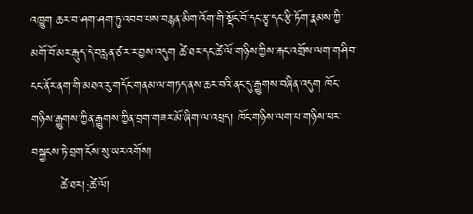འཁྱུག ཆར་བ་ཤག་ཤག་ཏུ་འབབ་པས་བརྙན་མིག་འོག་གི་སྡོང་བོ་དང་རྩྭ་དང་རྩི་ཏོག་རྣམས་ཀྱི་མགོ་བོ་མར་རྒུད་དེ་བརླན་ཙ་ར་ར་བྱས་འདུག ཚེ་ཐར་དང་ཚེ་ལོ་གཉིས་ཀྱིས་རྐང་འགྲོས་ལག་གཤིབ་ངང་ནོར་ནག་གི་མཐའ་རུ་གདོང་གནམ་ལ་གཏད་ནས་ཆར་བའི་ནང་དུ་རྒྱུགས་བཞིན་འདུག ཁོང་གཉིས་རྒྱུགས་ཀྱིན་རྒྱུགས་ཀྱིན་བྲག་གཟར་མོ་ཞིག་ལ་འཕྲད། ཁོང་གཉིས་ལག་པ་གཉིས་ཕར་བསྐྱངས་ཏེ་བྲག་ངོས་སུ་ཡར་འགོས།
       ཚེ་ཐར།:ཚེ་ལོ།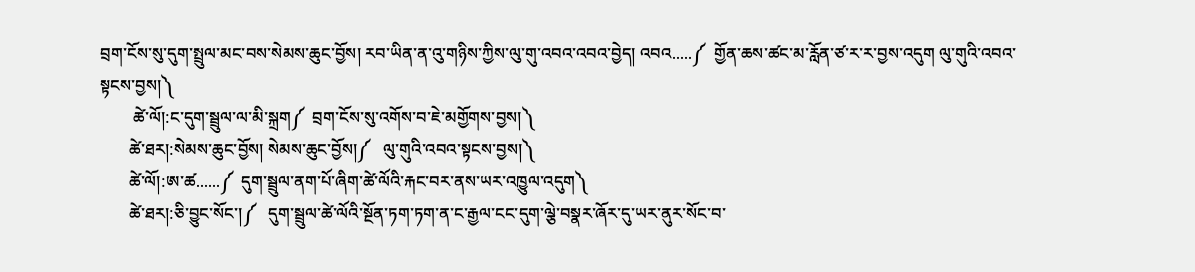བྲག་ངོས་སུ་དུག་སྤྲུལ་མང་བས་སེམས་ཆུང་བྱོས། རབ་ཡིན་ན་འུ་གཉིས་ཀྱིས་ལུ་གུ་འབའ་འབའ་བྱེད། འབའ.....༼  གྱོན་ཆས་ཚང་མ་རློན་ཙ་ར་ར་བྱས་འདུག ལུ་གུའི་འབའ་སྟངས་བྱས།༽
        ཚེ་ལོ།:ང་དུག་སྦྲུལ་ལ་མི་སྐྲག༼  བྲག་ངོས་སུ་འགོས་བ་ཇེ་མགྱོགས་བྱས།༽
       ཚེ་ཐར།:སེམས་ཆུང་བྱོས། སེམས་ཆུང་བྱོས།༼   ལུ་གུའི་འབའ་སྟངས་བྱས།༽
       ཚེ་ལོ།:ཨ་ཚ......༼  དུག་སྦྲུལ་ནག་པོ་ཞིག་ཚེ་ལོའི་རྐང་བར་ནས་ཡར་འཁྱུལ་འདུག༽
       ཚེ་ཐར།:ཅི་བྱུང་སོང་།༼   དུག་སྦྲུལ་ཚེ་ལོའི་སྔོན་ཏག་ཏག་ན་ང་རྒྱལ་ངང་དུག་ལྕེ་བསྣར་ཞོར་དུ་ཡར་ནུར་སོང་བ་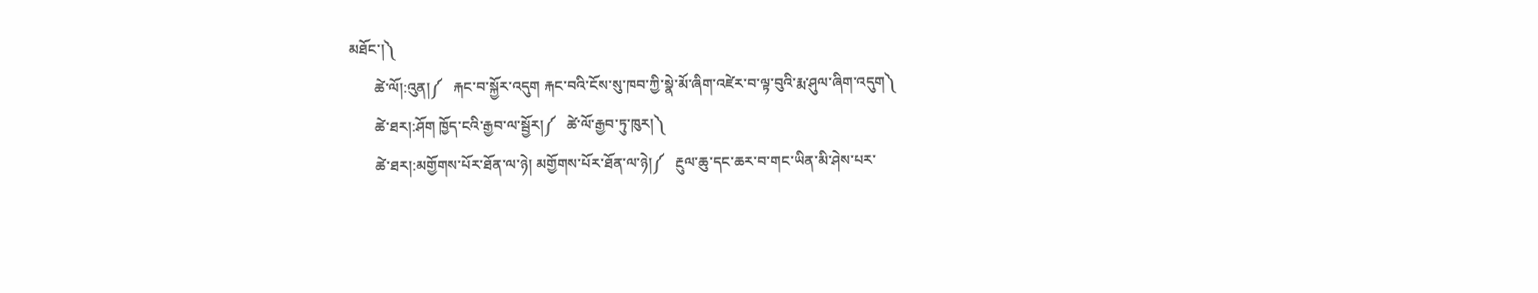མཐོང་།༽
       ཚེ་ལོ།:འུན།༼   རྐང་བ་སྐྱོར་འདུག རྐང་བའི་ངོས་སུ་ཁབ་ཀྱི་སྣེ་མོ་ཞིག་འཛེར་བ་ལྟ་བུའི་རྨ་ཤུལ་ཞིག་འདུག༽
       ཚེ་ཐར།:ཤོག ཁྱོད་ངའི་རྒྱབ་ལ་སྦྱོར།༼   ཚེ་ལོ་རྒྱབ་ཏུ་ཁུར།༽
       ཚེ་ཐར།:མགྱོགས་པོར་ཐོན་ལ་ཉེ། མགྱོགས་པོར་ཐོན་ལ་ཉེ།༼   རྔུལ་ཆུ་དང་ཆར་བ་གང་ཡིན་མི་ཤེས་པར་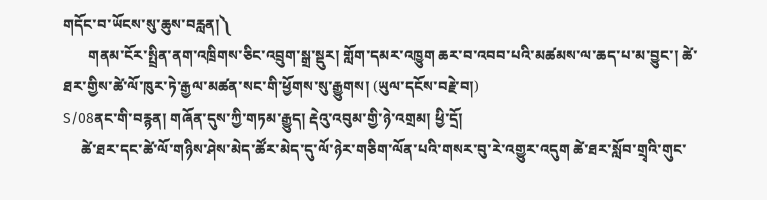གདོང་བ་ཡོངས་སུ་ཆུས་བརླན།༽
       གནམ་ངོར་སྤྲིན་ནག་འཁྲིགས་ཅིང་འབྲུག་སྒྲ་སྡུར། གློག་དམར་འཁྱུག ཆར་བ་འབབ་པའི་མཚམས་ལ་ཆད་པ་མ་བྱུང་། ཚེ་ཐར་གྱིས་ཚེ་ལོ་ཁུར་ཏེ་རྒྱལ་མཚན་སང་གི་ཕྱོགས་སུ་རྒྱུགས། (ཡུལ་དངོས་བརྗེ་བ།)
S/08ནང་གི་བརྙན། གཞོན་དུས་ཀྱི་གཏམ་རྒྱུད། རྡེའུ་འབུམ་གྱི་ཉེ་འགྲམ། ཕྱི་དྲོ།
     ཚེ་ཐར་དང་ཚེ་ལོ་གཉིས་ཤེས་མེད་ཚོར་མེད་དུ་ལོ་ཉེར་གཅིག་ལོན་པའི་གསར་བུ་རེ་འགྱུར་འདུག ཚེ་ཐར་སློབ་གྲྭའི་གུང་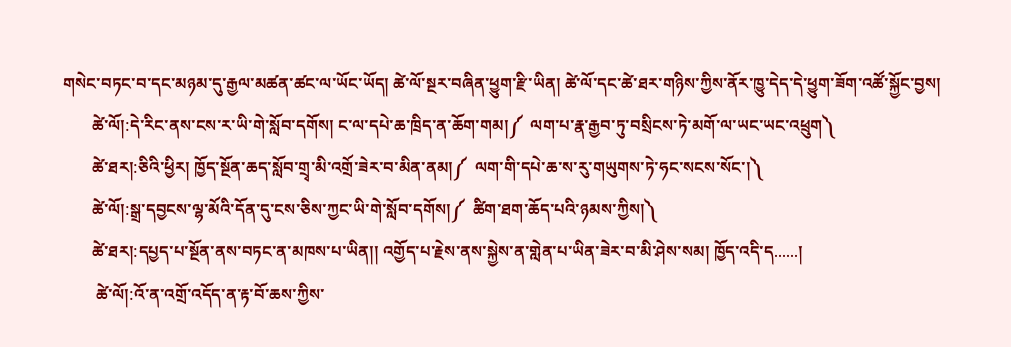གསེང་བཏང་བ་དང་མཉམ་དུ་རྒྱལ་མཚན་ཚང་ལ་ཡོང་ཡོད། ཚེ་ལོ་སྔར་བཞིན་ཕྱུག་རྫི་ཡིན། ཚེ་ལོ་དང་ཚེ་ཐར་གཉིས་ཀྱིས་ནོར་ཁྱུ་དེད་དེ་ཕྱུག་ཟོག་འཚོ་སྐྱོང་བྱས།
       ཚེ་ལོ།:དེ་རིང་ནས་ངས་ར་ཡི་གེ་སློབ་དགོས། ང་ལ་དཔེ་ཆ་ཁྲིད་ན་ཆོག་གམ།༼  ལག་པ་རྣ་རྒྱབ་ཏུ་བསྲིངས་ཏེ་མགོ་ལ་ཡང་ཡང་འཕྲུག༽
       ཚེ་ཐར།:ཅིའི་ཕྱིར། ཁྱོད་སྔོན་ཆད་སློབ་གྲྭ་མི་འགྲོ་ཟེར་བ་མིན་ནམ།༼  ལག་གི་དཔེ་ཆ་ས་རུ་གཡུགས་ཏེ་ཧང་སངས་སོང་།༽
       ཚེ་ལོ།:སྒྲ་དབྱངས་ལྷ་མོའི་དོན་དུ་ངས་ཅིས་ཀྱང་ཡི་གེ་སློབ་དགོས།༼  ཚིག་ཐག་ཆོད་པའི་ཉམས་ཀྱིས།༽
       ཚེ་ཐར།:དཔྱད་པ་སྔོན་ནས་བཏང་ན་མཁས་པ་ཡིན།། འགྱོད་པ་རྗེས་ནས་སྐྱེས་ན་གླེན་པ་ཡིན་ཟེར་བ་མི་ཤེས་སམ། ཁྱོད་འདི་ད......།
        ཚེ་ལོ།:འོ་ན་འགྲོ་འདོད་ན་རྟ་བོ་ཆས་ཀྱིས་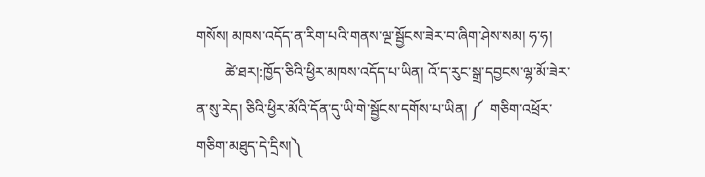གསོས། མཁས་འདོད་ན་རིག་པའི་གནས་ལྔ་སྦྱོངས་ཟེར་བ་ཞིག་ཤེས་སམ། ཧ་ཧ།
        ཚེ་ཐར།:ཁྱོད་ཅིའི་ཕྱིར་མཁས་འདོད་པ་ཡིན། འོ་ད་རུང་སྒྲ་དབྱངས་ལྷ་མོ་ཟེར་ན་སུ་རེད། ཅིའི་ཕྱིར་མོའི་དོན་དུ་ཡི་གེ་སྦྱོངས་དགོས་པ་ཡིན། ༼  གཅིག་འཕྲོར་གཅིག་མཐུད་དེ་དྲིས།༽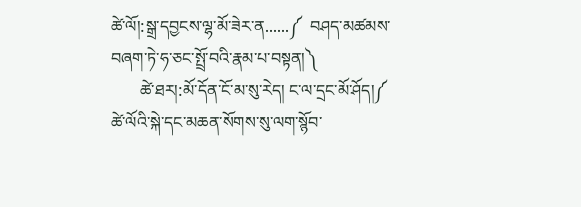ཚེ་ལོ།:སྒྲ་དབྱངས་ལྷ་མོ་ཟེར་ན......༼  བཤད་མཚམས་བཞག་ཏེ་ཧ་ཅང་སྤྲོ་བའི་རྣམ་པ་བསྟན།༽
       ཚེ་ཐར།:མོ་དོན་ངོ་མ་སུ་རེད། ང་ལ་དྲང་མོ་ཤོད།༼  ཚེ་ལོའི་སྐེ་དང་མཆན་སོགས་སུ་ལག་སྙོབ་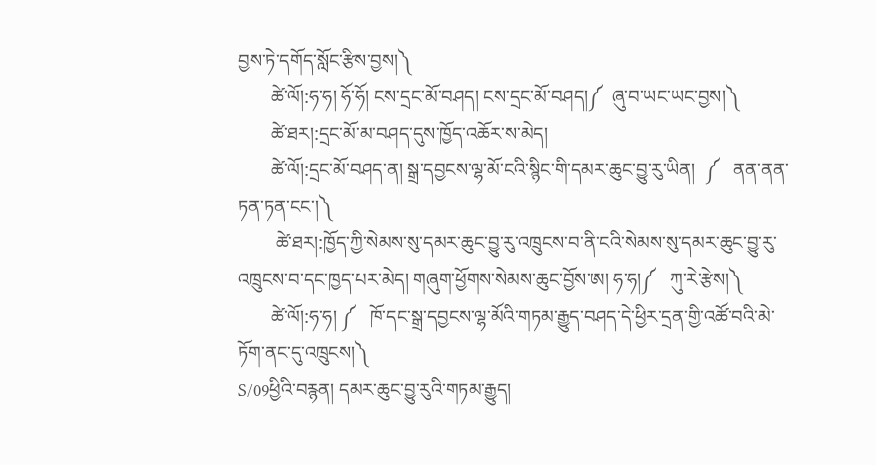བྱས་ཏེ་དགོད་སློང་རྩིས་བྱས།༽
       ཚེ་ལོ།:ཧ་ཧ། ཧོ་ཧོ། ངས་དྲང་མོ་བཤད། ངས་དྲང་མོ་བཤད།༼  ཞུ་བ་ཡང་ཡང་བྱས།༽
       ཚེ་ཐར།:དྲང་མོ་མ་བཤད་དུས་ཁྱོད་འཆོར་ས་མེད།
       ཚེ་ལོ།:དྲང་མོ་བཤད་ན། སྒྲ་དབྱངས་ལྷ་མོ་ངའི་སྙིང་གི་དམར་ཆུང་བྱུ་རུ་ཡིན།  ༼   ནན་ནན་ཏན་ཏན་ངང་།༽
        ཚེ་ཐར།:ཁྱོད་ཀྱི་སེམས་སུ་དམར་ཆུང་བྱུ་རུ་འཁྲུངས་བ་ནི་ངའི་སེམས་སུ་དམར་ཆུང་བྱུ་རུ་འཁྲུངས་བ་དང་ཁྱད་པར་མེད། གཞུག་ཕྱོགས་སེམས་ཆུང་བྱོས་ཨ། ཧ་ཧ།༼   ཀུ་རེ་རྩེས།༽
       ཚེ་ལོ།:ཧ་ཧ། ༼   ཁོ་དང་སྒྲ་དབྱངས་ལྷ་མོའི་གཏམ་རྒྱུད་བཤད་དེ་ཕྱིར་དྲན་གྱི་འཚོ་བའི་མེ་ཏོག་ནང་དུ་འཁྲུངས།༽
S/09ཕྱིའི་བརྙན། དམར་ཆུང་བྱུ་རུའི་གཏམ་རྒྱུད།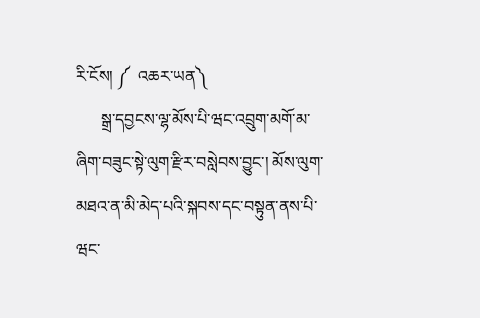རི་ངོས། ༼  འཆར་ཡན༽
      སྒྲ་དབྱངས་ལྷ་མོས་པི་ཝང་འབྲུག་མགོ་མ་ཞིག་བཟུང་སྟེ་ལུག་རྫིར་བསླེབས་བྱུང་། མོས་ལུག་མཐའ་ན་མི་མེད་པའི་སྐབས་དང་བསྟུན་ནས་པི་ཝང་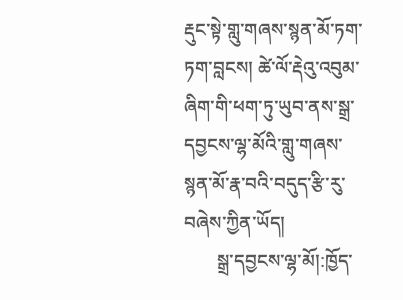རྡུང་སྟེ་གླུ་གཞས་སྙན་མོ་ཏག་ཏག་བླངས། ཚེ་ལོ་རྡེའུ་འབུམ་ཞིག་གི་ཕག་ཏུ་ཡུབ་ནས་སྒྲ་དབྱངས་ལྷ་མོའི་གླུ་གཞས་སྙན་མོ་རྣ་བའི་བདུད་རྩི་རུ་བཞེས་ཀྱིན་ཡོད།
       སྒྲ་དབྱངས་ལྷ་མོ།:ཁྱོད་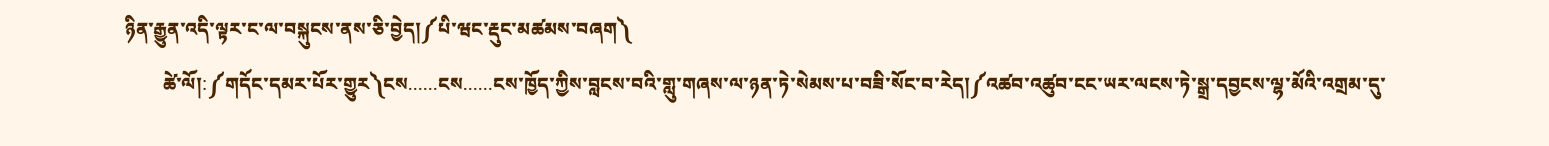ཉིན་རྒྱུན་འདི་ལྟར་ང་ལ་བསྐུངས་ནས་ཅི་བྱེད།༼པི་ཝང་རྡུང་མཚམས་བཞག༽
        ཚེ་ལོ།:༼གདོང་དམར་པོར་གྱུར༽ངས......ངས......ངས་ཁྱོད་ཀྱིས་བླངས་བའི་གླུ་གཞས་ལ་ཉན་ཏེ་སེམས་པ་བཟི་སོང་བ་རེད།༼འཚབ་འཚུབ་ངང་ཡར་ལངས་ཏེ་སྒྲ་དབྱངས་ལྷ་མོའི་འགྲམ་དུ་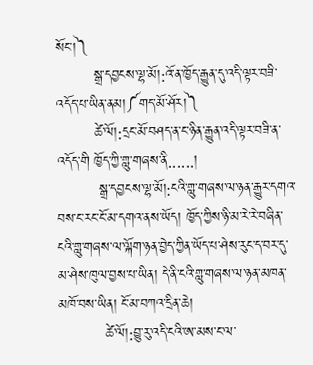སོང་།༽
        སྒྲ་དབྱངས་ལྷ་མོ།:འོ་ན་ཁྱོད་རྒྱུན་དུ་འདི་ལྟར་བཟི་འདོད་པ་ཡིན་ནམ།༼གད་མོ་ཤོར།༽
        ཚེ་ལོ།:དྲང་མོ་བཤད་ན་ང་ཉིན་རྒྱུན་འདི་ལྟར་བཟི་ན་འདོད་གི ཁྱོད་ཀྱི་གླུ་གཞས་ནི......།
         སྒྲ་དབྱངས་ལྷ་མོ།:ངའི་གླུ་གཞས་ལ་ཉན་རྒྱུར་དགའ་བས་ང་རང་ངོ་མ་དགའ་ནས་ཡོད། ཁྱོད་ཀྱིས་ཉི་མ་རེ་རེ་བཞིན་ངའི་གླུ་གཞས་ལ་ལྐོག་ཉན་བྱེད་ཀྱིན་ཡོད་པ་ཤེས་རུང་ད་བར་དུ་མ་ཤེས་ཁུལ་བྱས་པ་ཡིན། དེ་ནི་ངའི་གླུ་གཞས་ལ་ཉན་མཁན་མཁོ་བས་ཡིན། ངོ་མ་བཀའ་དྲིན་ཆེ།
          ཚེ་ལོ།:བྱུ་རུ་འདི་ངའི་ཨ་མས་ང་ལ་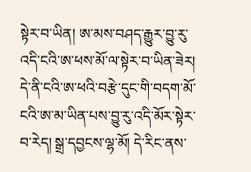སྟེར་བ་ཡིན། ཨ་མས་བཤད་རྒྱུར་བྱུ་རུ་འདི་ངའི་ཨ་ཕས་མོ་ལ་སྟེར་བ་ཡིན་ཟེར། དེ་ནི་ངའི་ཨ་ཕའི་བརྩེ་དུང་གི་བདག་མོ་ངའི་ཨ་མ་ཡིན་པས་བྱུ་རུ་འདི་མོར་སྟེར་བ་རེད། སྒྲ་དབྱངས་ལྷ་མོ། དེ་རིང་ནས་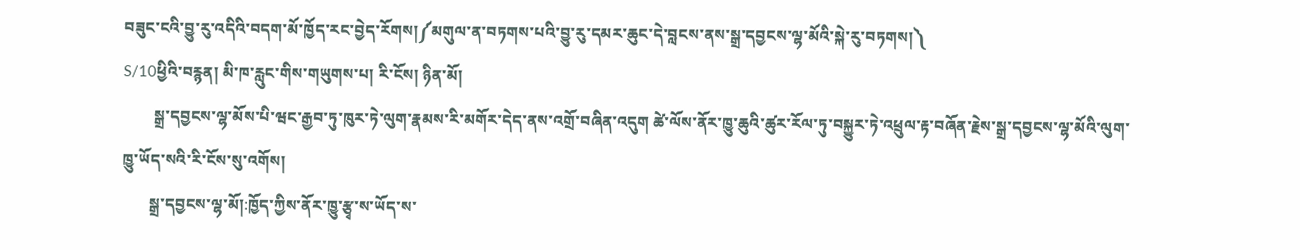བཟུང་ངའི་བྱུ་རུ་འདིའི་བདག་མོ་ཁྱོད་རང་བྱེད་རོགས།༼མགུལ་ན་བཏགས་པའི་བྱུ་རུ་དམར་ཆུང་དེ་བླངས་ནས་སྒྲ་དབྱངས་ལྷ་མོའི་སྐེ་རུ་བཏགས།༽
S/10ཕྱིའི་བརྙན། མི་ཁ་རླུང་གིས་གཡུགས་པ། རི་ངོས། ཉིན་མོ།
        སྒྲ་དབྱངས་ལྷ་མོས་པི་ཝང་རྒྱབ་ཏུ་ཁུར་ཏེ་ལུག་རྣམས་རི་མགོར་དེད་ནས་འགྲོ་བཞིན་འདུག ཚེ་ལོས་ནོར་ཁྱུ་ཆུའི་ཚུར་རོལ་ཏུ་བསྐྱུར་ཏེ་འཕྲུལ་རྟ་བཞོན་རྗེས་སྒྲ་དབྱངས་ལྷ་མོའི་ལུག་ཁྱུ་ཡོད་སའི་རི་ངོས་སུ་འགོས།
       སྒྲ་དབྱངས་ལྷ་མོ།:ཁྱོད་ཀྱིས་ནོར་ཁྱུ་རྩྭ་ས་ཡོད་ས་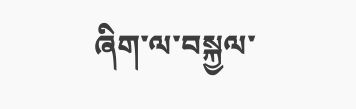ཞིག་ལ་བསྐྱལ་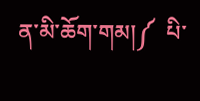ན་མི་ཆོག་གམ།༼  པི་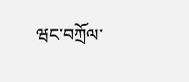ཝང་བཀྲོལ་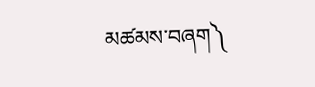མཚམས་བཞག༽